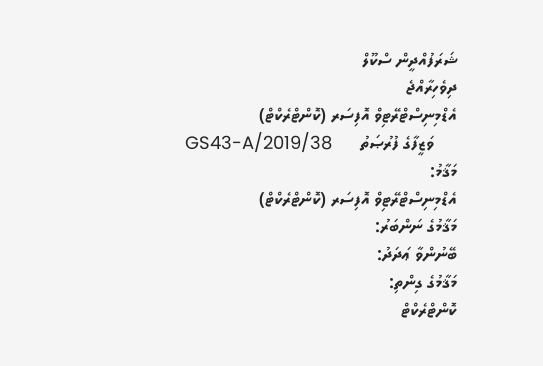ޝަރަފުއްދީން ސްކޫލް
ދިވެހިރާއްޖެ
އެޑްމިނިސްޓްރޭޓިވް އޮފިސަރ (ކޮންޓްރެކްޓް)
     ވަޒީފާގެ ފުރުޞަތު      GS43-A/2019/38
މަޤާމު:
އެޑްމިނިސްޓްރޭޓިވް އޮފިސަރ (ކޮންޓްރެކްޓް)
މަޤާމުގެ ނަންބަރު:
ބޭނުންވާ ޢަދަދު:
މަޤާމުގެ ގިންތި:
ކޮންޓްރެކްޓް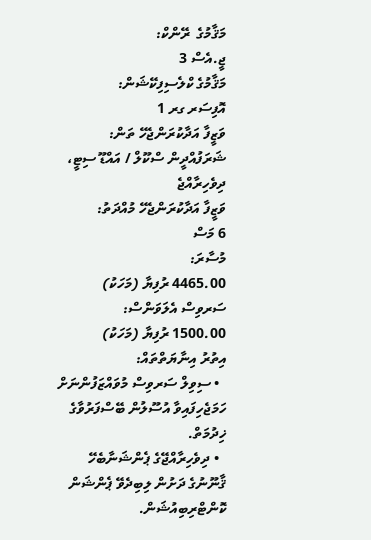މަޤާމުގެ  ރޭންކް:
ޖީ.އެސް 3
މަޤާމުގެ ކްލެސިފިކޭޝަން:
އޮފިސަރ ގރ 1
ވަޒީފާ އަދާކުރަންޖެހޭ ތަން:
ޝަރަފުއްދީން ސްކޫލް / އައްޑޫ ސިޓީ، ދިވެހިރާއްޖެ
ވަޒީފާ އަދާކުރަންޖެހޭ މުއްދަތު:
6 މަސް
މުސާރަ:
4465.00 ރުފިޔާ (މަހަކު)
ސަރވިސް އެލަވަންސް:
1500.00 ރުފިޔާ (މަހަކު)
އިތުރު އިނާޔަތްތައް:
  • ސިވިލް ސަރވިސް މުވައްޒަފުންނަށް ހަމަޖެހިފައިވާ އުސޫލުން ބޭސްފަރުވާގެ ޚިދުމަތް.
  • ދިވެހިރާއްޖޭގެ ޕެންޝަނާބެހޭ ޤާނޫނުގެ ދަށުން ލިބިދެވޭ ޕެންޝަން ކޮންޓްރިބިއުޝަން.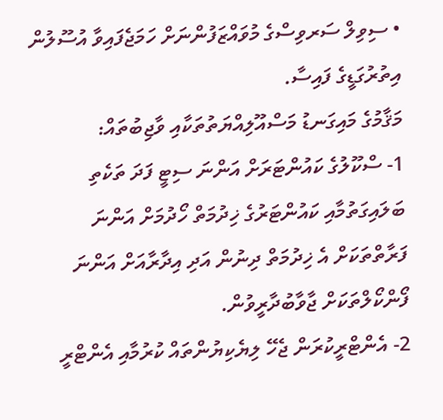• ސިވިލް ސަރވިސްގެ މުވައްޒަފުންނަށް ހަމަޖެފައިވާ އުސޫލުން އިތުރުގަޑީގެ ފައިސާ.
މަޤާމުގެ މައިގަނޑު މަސްއޫލިއްޔަތުތަކާއި ވާޖިބުތައް:
1- ސްކޫލުގެ ކައުންޓަރަށް އަންނަ ސިޓީ ފަދަ ތަކެތި ބަލައިގަތުމާއި ކައުންޓަރުގެ ޚިދުމަތް ހޯދުމަށް އަންނަ ފަރާތްތަކަށް އެ ޚިދުމަތް ދިނުން އަދި އިދާރާއަށް އަންނަ ފޯންކޯލްތަކަށް ޖާވާބުދާރީވުން.
2- އެންޓްރީކުރަން ޖެހޭ ލިޔެކިޔުންތައް ކުރުމާއި އެންޓްރީ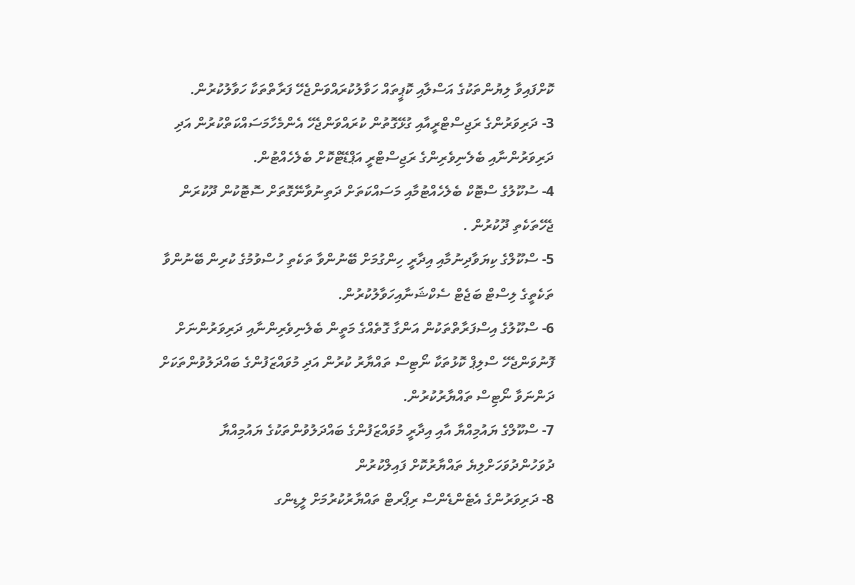ކޮށްފައިވާ ލިޔުންތަކުގެ އަސްލާއި ކޮޕީތައް ހަވާލުކުރައްވަންޖެހޭ ފަރާތްތަކާ ހަވާލުކުރުން.
3- ދަރިވަރުންގެ ރަޖިސްޓްރީއާއި ގުޅޭގޮތުން ކުރައްވަންޖެހޭ އެންމެހާމަސައްކަތްކުރުން އަދި ދަރިވަރުންނާއި ބެލެނިވެރިންގެ ރަޖިސްޓްރީ އަޕްޑޭޓްކޮށް ބެލެހެއްޓުން.
4- ސުކޫލުގެ ސްޓޮކް ބެލެހެއްޓުމާއި މަސައްކަތަށް ދަތިނުވާނޭގޮތަށް ސޮޓޮކުން ދޫކުރަން ޖެހޭތަކެތި ދޫކުރުން .
5- ސްކޫލްގެ ކިޔަވާދިނުމާއި އިދާރީ ހިންގުމަށް ބޭނުންވާ ތަކެތި ހުސްވުމުގެ ކުރިން ބޭނުންވާ ތަކެތީގެ ލިސްޓް ބަޖެޓް ސެކްޝަނާއިހަވާލުކުރުން.
6- ސްކޫލުގެ އިސްފަރާތްތަކުން އަންގާ ގޮތެއްގެ މަތީން ބެލެނިވެރިންނާއި ދަރިވަރުންނަށް ފޮނުވަންޖެހޭ ސްލިޕް ކޮޅުތަކާ ނޯޓިސް ތައްޔާރު ކުރުން އަދި މުވައްޒަފުންގެ ބައްދަލުވުންތަކަށް ދަންނަވާ ނޯޓިސް ތައްޔާރުކުރުން.
7- ސްކޫލްގެ ޔައުމިއްޔާ އާއި އިދާރީ މުވައްޒަފުންގެ ބައްދަލުވުންތަކުގެ ޔައުމިއްޔާ ދުވަހުންދުވަހަށްލިޔެ ތައްޔާރުކޮށް ފައިލްކުރުން
8- ދަރިވަރުންގެ އެޓެންޑެންސް ރިޕޯރޓް ތައްޔާރުކުރުމަށް ލީޑިންގ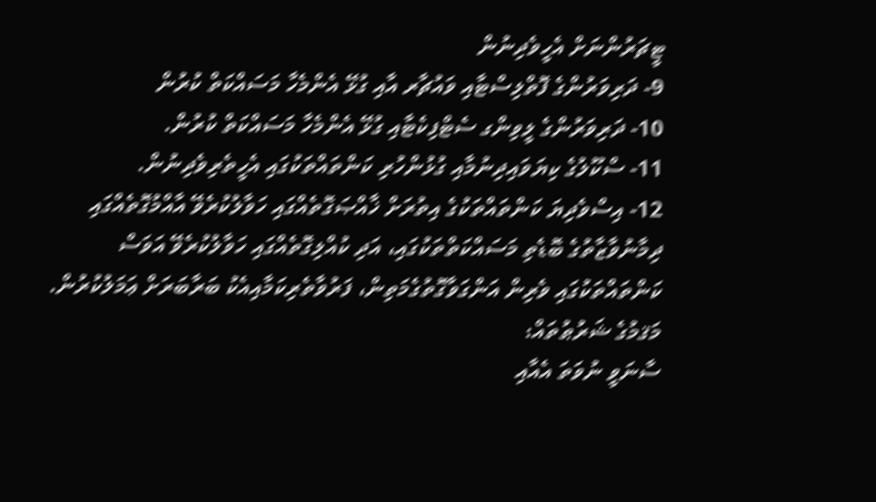ޓީޗަރުންނަށް އެހީވެދިނުން
9- ދަރިވަރުންގެ ފޮތްލިސްޓާއި ވައުޗާރ އާއި ގުޅޭ އެންމެހާ މަސައްކަތް ކުރުން
10- ދަރިވަރުންގެ ލީވިންގ ސެޓްފިކެޓާއި ގުޅޭ އެންމެހާ މަސައްކަތް ކުރުން.
11- ސްކޫލުގެ ކިޔަވައިދިނުމާއި ގުޅުންހުރި ކަންތައްތަކުގައި އެހީތެރިވެދިނުން.
12- އިސްވެދިޔަ ކަންތައްތަކުގެ އިތުރަށް ޚާއްޞަގޮތެއްގައި ހަވާލުކުރެވޭ އާއްމުގޮތެއްގައި ދިމާނުވާޒާތުގެ ބޮޑެތި މަސައްކަތްތަކުގައި، އަދި ކުއްލިގޮތެއްގައި ހަވާލުކުރެވޭ އަވަސް ކަންތައްތަކުގައި ވެރިން އަންގަވާގޮތުގެމަތިން، ފަރުވާތެރިކަމާއިއެކު ބަރާބަރަށް ޢަމަލުކުރުން.
މަޤމުގެ ޝަރުޠުތައް:
ސާނަވީ ނުވަތަ އެއާއި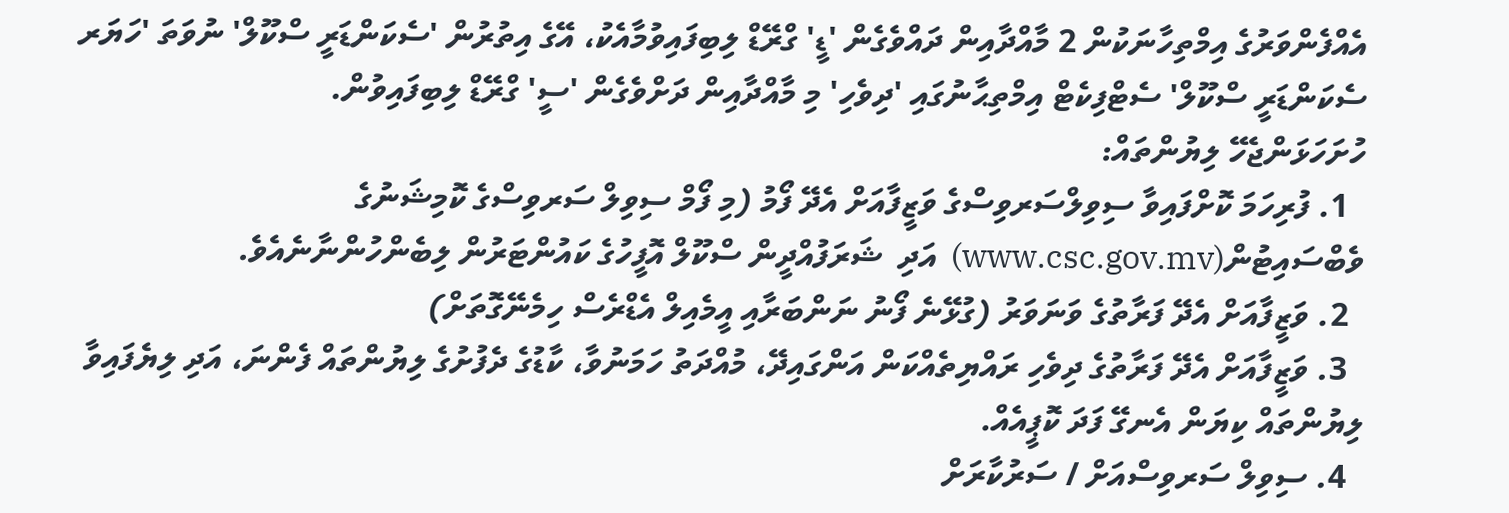އެއްފެންވަރުގެ އިމްތިހާނަކުން 2 މާއްދާއިން ދައްވެގެން 'ޑީ' ގްރޭޑް ލިބިފައިވުމާއެކު، އޭގެ އިތުރުން 'ސެކަންޑަރީ ސްކޫލް' ނުވަތަ 'ހަޔަރ ސެކަންޑަރީ ސްކޫލް' ސެޓްފިކެޓް އިމްތިޙާނުގައި 'ދިވެހި' މި މާއްދާއިން ދަށްވެގެން 'ސީ' ގްރޭޑް ލިބިފައިވުން.
ހުށަހަޅަންޖެހޭ ލިޔުންތައް:
  1. ފުރިހަމަ ކޮށްފައިވާ ސިވިލްސަރވިސްގެ ވަޒީފާއަށް އެދޭ ފޯމު (މި ފޯމް ސިވިލް ސަރވިސްގެ ކޮމިޝަނުގެ ވެބްސައިޓުން(www.csc.gov.mv)  އަދި  ޝަރަފުއްދީން ސްކޫލް އޮފީހުގެ ކައުންޓަރުން ލިބެންހުންނާނެއެވެ.
  2. ވަޒީފާއަށް އެދޭ ފަރާތުގެ ވަނަވަރު (ގުޅޭނެ ފޯނު ނަންބަރާއި އީމެއިލް އެޑްރެސް ހިމެނޭގޮތަށް)
  3. ވަޒީފާއަށް އެދޭ ފަރާތުގެ ދިވެހި ރައްޔިތެއްކަން އަންގައިދޭ، މުއްދަތު ހަމަނުވާ، ކާޑުގެ ދެފުށުގެ ލިޔުންތައް ފެންނަ، އަދި ލިޔެފައިވާ ލިޔުންތައް ކިޔަން އެނގޭ ފަދަ ކޮޕީއެއް.
  4. ސިވިލް ސަރވިސްއަށް / ސަރުކާރަށް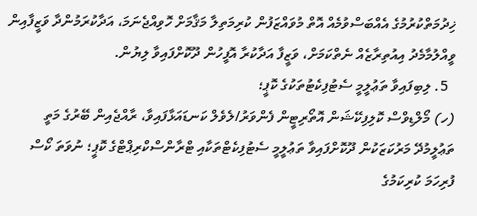ޚިދުމަތްކުރުމުގެ އެއްބަސްވުމެއް އޮތް މުވައްޒަފުން ކުރިމަތިލާ މަޤާމަށް ހޮވިއްޖެނަމަ، އަދާކުރަމުންދާ ވަޒީފާއިން ވީއްލުމާމެދު އިއުތިރާޒެއް ނެތްކަމަށް، ވަޒީފާ އަދާކުރާ އޮފީހުން ދޫކޮށްފައިވާ ލިޔުން.
  5. ލިބިފައިވާ ތަޢުލީމީ ސެޓުފިކެޓުތަކުގެ ކޮޕީ؛
(ހ) މޯލްޑިވްސް ކޮލިފިކޭޝަން އޮތޯރިޓީން ފެންވަރު/ލެވެލް ކަނޑައަޅާފައިވާ، ރާއްޖެއިން ބޭރުގެ މަތީ ތަޢުލީމުދޭ މަރުކަޒަކުން ދޫކޮށްފައިވާ ތަޢުލީމީ ސެޓުފިކެޓްތަކާއި ޓްރާންސްކްރިޕްޓްގެ ކޮޕީ؛ ނުވަތަ ކޯސް ފުރިހަމަ ކުރިކަމުގެ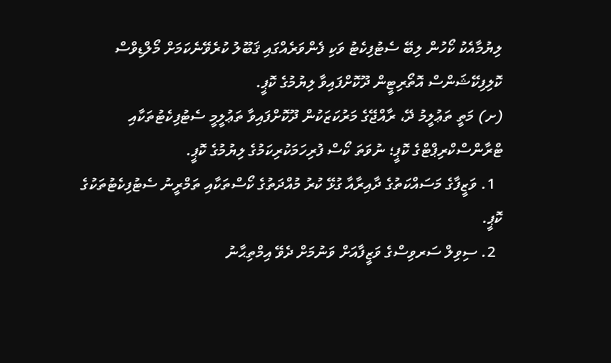ލިޔުމާއެކު ކޯހުން ލިބޭ ސެޓުފިކެޓު ވަކި ފެންވަރެއްގައި ޤަބޫލު ކުރެވޭނެކަމަށް މޯލްޑިވްސް ކޮލިފިކޭޝަންސް އޮތޯރިޓީން ދޫކޮށްފައިވާ ލިޔުމުގެ ކޮޕީ.
(ށ) މަތީ ތަޢުލީމު ދޭ، ރާއްޖޭގެ މަރުކަޒަކުން ދޫކޮށްފައިވާ ތަޢުލީމީ ސެޓުފިކެޓުތަކާއި ޓްރާންސްކްރިޕްޓްގެ ކޮޕީ؛ ނުވަތަ ކޯސް ފުރިހަމަކުރިކަމުގެ ލިޔުމުގެ ކޮޕީ.
  1. ވަޒީފާގެ މަސައްކަތުގެ ދާއިރާއާ ގުޅޭ ކުރު މުއްދަތުގެ ކޯސްތަކާއި ތަމްރީނު ސެޓުފިކެޓުތަކުގެ ކޮޕީ.
  2. ސިވިލް ސަރވިސްގެ ވަޒީފާއަށް ވަނުމަށް ދެވޭ އިމްތިޙާނު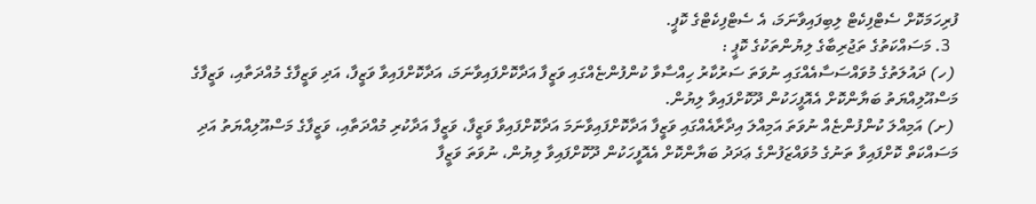ފުރިހަމަކޮށް ސެޓްފިކެޓް ލިބިފައިވާނަމަ، އެ ސެޓްފިކެޓްގެ ކޮޕީ.
  3. މަސައްކަތުގެ ތަޖުރިބާގެ ލިޔުންތަކުގެ ކޮޕީ :
 (ހ) ދައުލަތުގެ މުވައްސަސާއެއްގައި ނުވަތަ ސަރުކާރު ހިއްސާވާ ކުންފުންޏެއްގައި ވަޒީފާ އަދާކޮށްފައިވާނަމަ، އަދާކޮށްފައިވާ ވަޒީފާ، އަދި ވަޒީފާގެ މުއްދަތާއި، ވަޒީފާގެ މަސްއޫލިއްޔަތު ބަޔާންކޮށް އެއޮފީހަކުން ދޫކޮށްފައިވާ ލިޔުން.
 (ށ) އަމިއްލަ ކުންފުންޏެއް ނުވަތަ އަމިއްލަ އިދާރާއެއްގައި ވަޒީފާ އަދާކޮށްފައިވާނަމަ އަދާކޮށްފައިވާ ވަޒީފާ، ވަޒީފާ އަދާކުރި މުއްދަތާއި، ވަޒީފާގެ މަސްއޫލިއްޔަތު އަދި މަސައްކަތް ކޮށްފައިވާ ތަނުގެ މުވައްޒަފުންގެ ޢަދަދު ބަޔާންކޮށް އެއޮފީހަކުން ދޫކޮށްފައިވާ ލިޔުން، ނުވަތަ ވަޒީފާ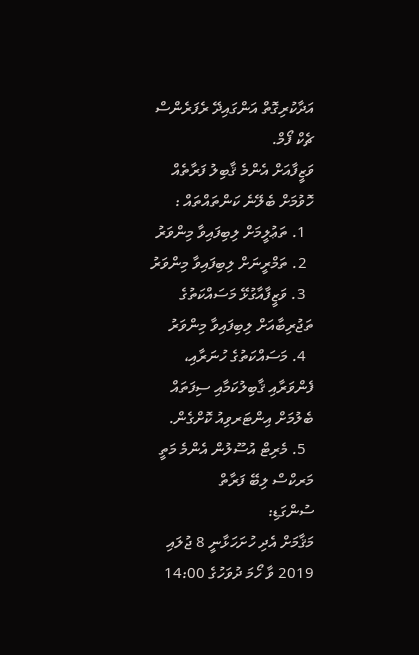އަދާކުރިގޮތް އަންގައިދޭ ރެފަރެންސް ޗެކް ފޯމް.
ވަޒީފާއަށް އެންމެ ޤާބިލު ފަރާތެއް ހޮވުމަށް ބެލޭނެ ކަންތައްތައް :
  1. ތަޢުލީމަށް ލިބިފައިވާ މިންވަރު
  2. ތަމްރީނަށް ލިބިފައިވާ މިންވަރު
  3. ވަޒީފާއާގުޅޭ މަސައްކަތުގެ ތަޖުރިބާއަށް ލިބިފައިވާ މިންވަރު
  4. މަސައްކަތުގެ ހުނަރާއި، ފެންވަރާއި ޤާބިލުކަމާއި ސިފަތައް ބެލުމަށް އިންޓަރވިއު ކޮށްގެން.
  5. މެރިޓް އުސޫލުން އެންމެ މަތީ މަރކްސް ލިބޭ ފަރާތް
ސުންގަޑި:
މަޤާމަށް އެދި ހުށަހަޅާނީ 8 ޖުލައި 2019 ވާ ހޯމަ ދުވަހުގެ 14:00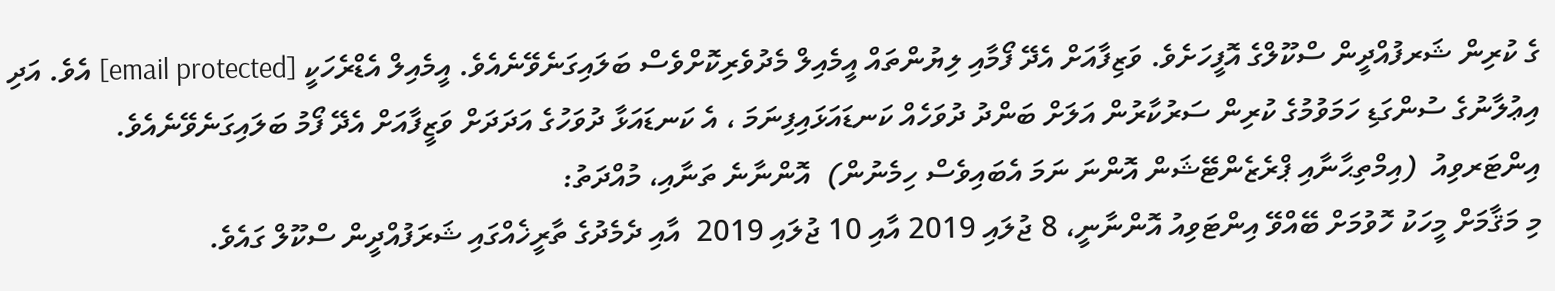ގެ ކުރިން ޝަރފުއްދީން ސްކޫލްގެ އޮފީހަށެވެ. ވަޒިފާއަށް އެދޭ ފޯމާއި ލިޔުންތައް އީމެއިލް މެދުވެރިކޮށްވެސް ބަލައިގަނެވޭނެއެވެ. އީމެއިލް އެޑްރެހަކީ [email protected] އެވެ. އަދި އިޢުލާނުގެ ސުންގަޑި ހަމަވުމުގެ ކުރިން ސަރުކާރުން އަލަށް ބަންދު ދުވަހެއް ކަނޑައަޅައިފިނަމަ ، އެ ކަނޑައަޅާ ދުވަހުގެ އަދަދަށް ވަޒީފާއަށް އެދޭ ފޯމު ބަލައިގަނެވޭނެއެވެ.
އިންޓަރވިއު  (އިމްތިޙާނާއި ޕްރެޒެންޓޭޝަން އޮންނަ ނަމަ އެބައިވެސް ހިމެނުން)  އޮންނާނެ ތަނާއި، މުއްދަތު:
މި މަޤާމަށް މީހަކު ހޮވުމަށް ބޭއްވޭ އިންޓަވިއު އޮންނާނީ، 8 ޖުލައި 2019 އާއި 10 ޖުލައި 2019  އާއި ދެމެދުގެ ތާރީޚެއްގައި ޝަރަފުއްދީން ސްކޫލް ގައެވެ.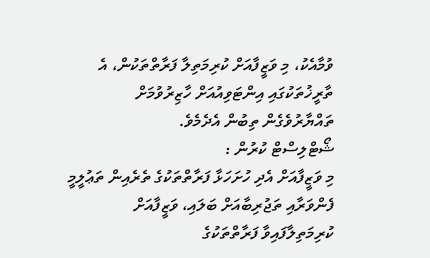ވުމާއެކު، މި ވަޒީފާއަށް ކުރިމަތިލާ ފަރާތްތަކުން، އެ ތާރީޚުތަކުގައި އިންޓަވިއުއަށް ހާޒިރުވުމަށް ތައްޔާރުވެގެން ތިބުން އެދެމެވެ.
ޝޯޓްލިސްޓް ކުރުން :
މި ވަޒީފާއަށް އެދި ހުށަހަޅާ ފަރާތްތަކުގެ ތެރެއިން ތަޢުލީމީ ފެންވަރާއި ތަޖުރިބާއަށް ބަލައި، ވަޒީފާއަށް ކުރިމަތިލާފައިވާ ފަރާތްތަކުގެ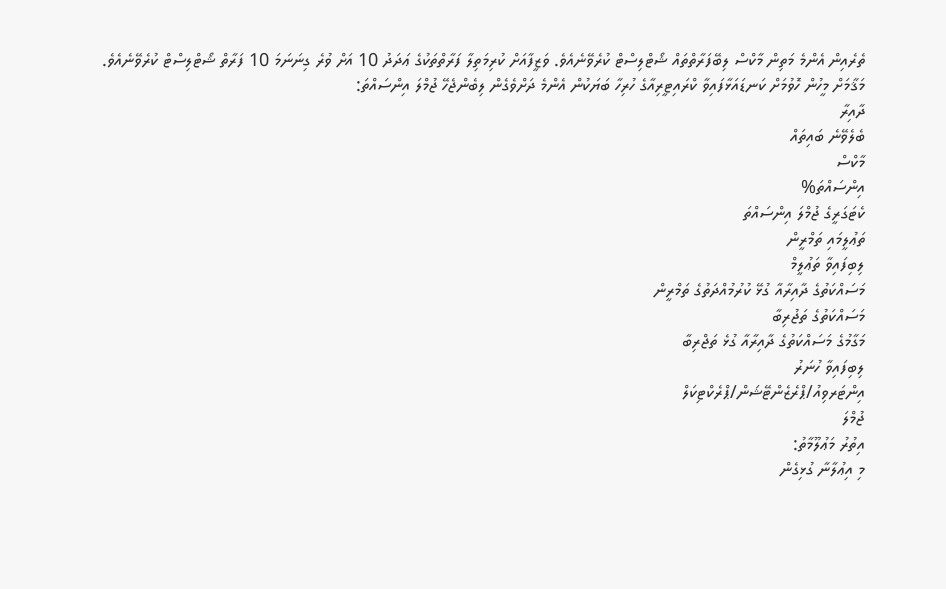ތެރެއިން އެންމެ މަތިން މާކްސް ލިބޭފަރާތްތައް ޝޯޓްލިސްޓް ކުރެވޭނެއެވެ. ވަޒީފާއަށް ކުރިމަތިލާ ފަރާތްތަކުގެ ޢަދަދު 10 އަށް ވުރެ ގިނަނަމަ 10 ފަރާތް ޝޯޓްލިސްޓް ކުރެވޭނެއެވެ.
މަޤާމަށް މީހުން ހޮވުމަށް ކަނޑައަޅާފައިވާ ކްރައިޓީރިއާގެ ހުރިހާ ބަޔަކުން އެންމެ ދަށްވެގެން ލިބެންޖެހޭ ޖުމްލަ އިންސައްތަ:
ދާއިރާ
ބެލެވޭނެ ބައިތައް
މާކްސް
އިންސައްތަ%
ކެޓަގަރީގެ ޖުމްލަ އިންސައްތަ
ތަޢުލީމައި ތަމްރީން
ލިބިފައިވާ ތަޢުލީމް
މަސައްކަތުގެ ދާއިރާއާ ގުޅޭ ކުރުމުއްދަތުގެ ތަމްރީން
މަސައްކަތުގެ ތަޖުރިބާ
މަގާމުގެ މަސައްކަތުގެ ދާއިރާއާ ގުޅެ ތަޖްރިބާ
ލިބިފައިވާ ހުނަރު
އިންޓަރވިއު/ޕްރެޒެންޓޭޝަން/ޕްރެކްޓިކަލް
ޖުމްލަ
އިތުރު މަޢުލޫމާތު:
މި އިޢުލާނާ ގުޅިގެން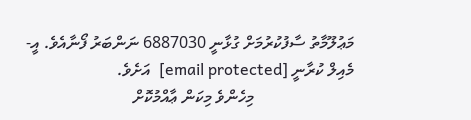މަޢުލޫމާތު ސާފުކުރުމަށް ގުޅާނީ 6887030 ނަންބަރު ފޯނާއެވެ. އީ-މެއިލް ކުރާނީ [email protected]  އަށެވެ.
                        މިހެންވެ މިކަން ޢާއްމުކޮށް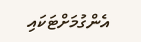އެންގުމަށްޓަކައި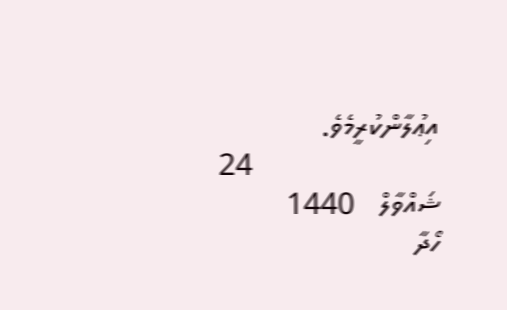އިޢުލާންކުރީމެވެ.
                        24  ޝައްވާލް   1440
ހޯދާ